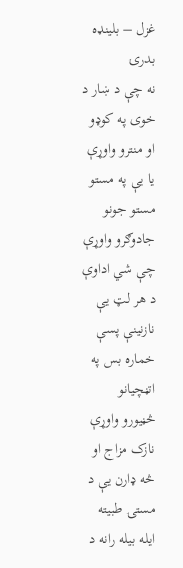غزل – بلينډه بدرۍ
نه چې د ښار د خوی په کوډو او منترو واوړې
یا یې په مستو مستو جونو جادوګرو واوړې
چې شي اداوې د هر لټ یې نازنینې پسې
خماره بس په اتڼچیانو څڼیورو واوړې
نازک مزاج او څه ډارن یې د مستۍ طبیته
ایله بیله رانه د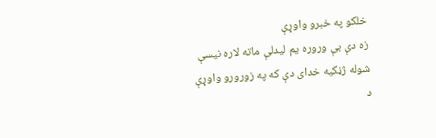خلکو په خبرو واوړې
زه دې بې وروره یم لیدلې ماته لاره نیسې
شوله ژڼکیه خدای دې که په زورورو واوړې
د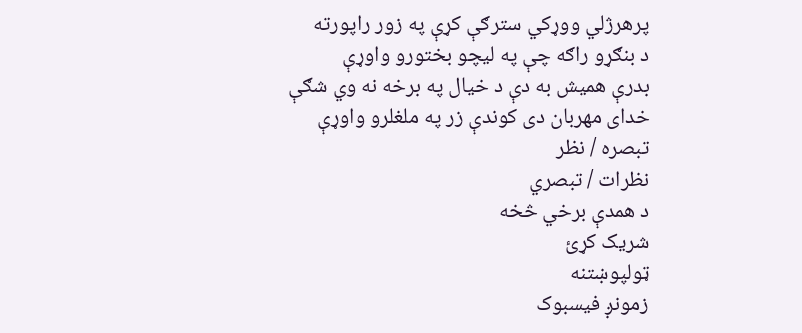پرهرژلي ووړکي سترګې کړې په زور راپورته
د بنګړو راګه چې په لیچو بختورو واوړې
بدرې همیش به دې د خیال په برخه نه وي شګې
خدای مهربان دی کوندې زر په ملغلرو واوړې
تبصره / نظر
نظرات / تبصري
د همدې برخي څخه
شریک کړئ
ټولپوښتنه
زمونږ فيسبوک